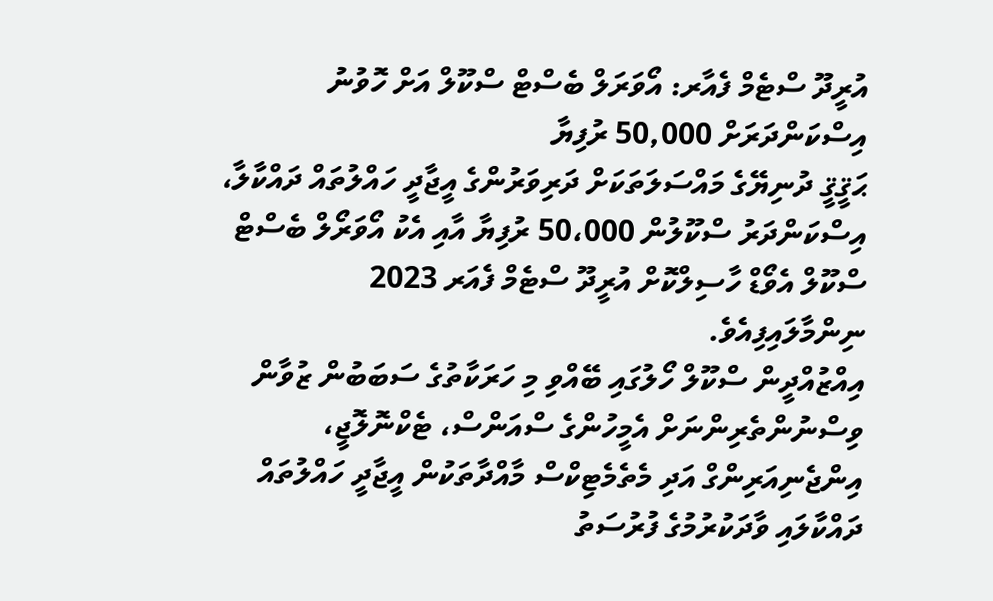އުރީދޫ ސްޓެމް ފެއާރ: އޯވަރަލް ބެސްޓް ސްކޫލް އަށް ހޮވުނު އިސްކަންދަރަށް 50,000 ރުފިޔާ
ޙަޤީޤީ ދުނިޔޭގެ މައްސަލަތަކަށް ދަރިވަރުންގެ އީޖާދީ ހައްލުތައް ދައްކާލާ، އިސްކަންދަރު ސްކޫލުން 50،000 ރުފިޔާ އާއި އެކު އޯވަރޯލް ބެސްޓް ސްކޫލް އެވޯޑް ހާސިލްކޮށް އުރީދޫ ސްޓެމް ފެއަރ 2023 ނިންމާލައިފިއެވެ.
އިއްޒުއްދީން ސްކޫލް ހޯލުގައި ބޭއްވި މި ހަރަކާތުގެ ސަބަބުން ޒުވާން ވިސްނުންތެރިންނަށް އެމީހުންގެ ސްއަންސް، ޓެކްނޮލޮޖީ، އިންޖެނިއަރިންގް އަދި މެތެމެޓިކްސް މާއްދާތަކުން އީޖާދީ ހައްލުތައް ދައްކާލައި ވާދަކުރުމުގެ ފުރުސަތު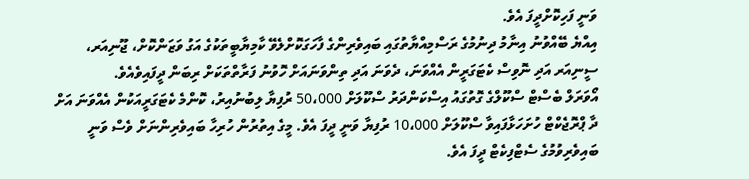ވަނީ ފަހިކޮށްދީފަ އެވެ.
އިއްޔެ ބޭއްވުނު އިނާމު ދިނުމުގެ ރަސްމިއްޔާތުގައި ބައިވެރިންގެ ފާހަގަކޮށްލެވޭ ކާމިޔާބީތަކުގެ އަގު ވަޒަންކޮށް، ޖޫނިއަރ، ސީނިއަރ އަދި ނޮވިސް ކެޓަގަރީން އެއްވަނަ، ދެވަނަ އަދި ތިންވަނައަށް ހޮވުނު ފަރާތްތަކަށް ރިބަން ދީފައިވެއެވެ.
އޯވަރަލް ބެސްޓް ސްކޫލްގެ ގޮތުގައު އިސްކަންދަރު ސްކޫލަށް 50،000 ރުފިޔާ ލިބުނުއިރު، ކޮންމެ ކެޓަގަރީއަކުން އެއްވަނަ އަށް ދާ ޕްރޮޖެކްޓް ހުށަހަޅާފައިވާ ސްކޫލަށް 10،000 ރުފިޔާ ވަނީ ދީފަ އެވެ. މީގެ އިތުރުން ހުރިހާ ބައިވެރިންނަށް ވެސް ވަނީ ބައިވެރިވުމުގެ ސެޓްފިކެޓް ދީފަ އެވެ.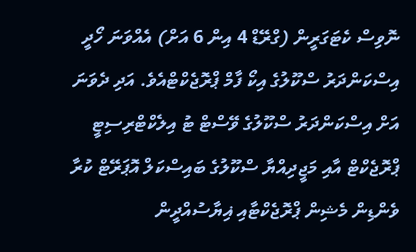ނޮވިސް ކެޓަގަރީން (ގްރޭޑް 4 އިން 6 އަށް) އެއްވަނަ ހޯދީ އިސްކަންދަރު ސްކޫލުގެ އިކޯ ފާމް ޕްރޮޖެކްޓްއެވެ. އަދި ދެވަނަ އަށް އިސްކަންދަރު ސްކޫލުގެ ވޭސްޓް ޓު އިލެކްޓްރިސިޓީ ޕްރޮޖެކްޓް އާއި މަޖީދިއްޔާ ސްކޫލުގެ ބައިސްކަލް އޮޕަރޭޓް ކުރާ ވެންޑިން މެޝިން ޕްރޮޖެކްޓާއި ޣިޔާސުއްދީން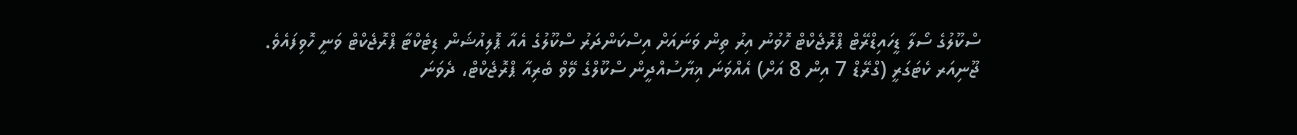ސްކޫލުގެ ސޯލާ ޑީހައިޑްރޭޓް ޕްރޮޖެކްޓް ހޮވުނު އިރު ތިން ވަނައަށް އިސްކަންދަރު ސްކޫލުގެ އެއާ ޕޮލިއުޝަން ޑިޓެކްޓާ ޕްރޮޖެކްޓް ވަނީ ހޮވިފައެވެ.
ޖޫނިއަރ ކެޓަގަރީ (ގްރޭޑް 7 އިން 8 އަށް) އެއްވަނަ ޣިޔާސުއްދީން ސްކޫލްގެ ވޭވް ބެރިއާ ޕްރޮޖެކްޓް، ދެވަނަ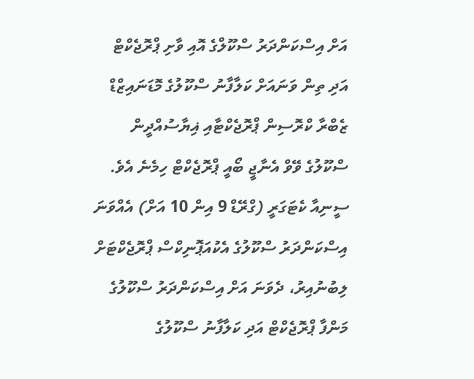އަށް އިސްކަންދަރު ސްކޫލްގެ އޮއި ވާށި ޕްރޮޖެކްޓް އަދި ތިން ވަނައަށް ކަލާފާނު ސްކޫލުގެ މޮޑަނައިޒްޑް ޒެބްރާ ކްރޮސިން ޕްރޮޖެކްޓާއި ޣިޔާސުއްދީން ސްކޫލުގެ ވޭވް އެނާޖީ ބޯއީ ޕްރޮޖެކްޓް ހިމެނެ އެވެ.
ސީނިއާ ކެޓަގަރީ (ގްރޭޑް 9 އިން 10 އަށް) އެއްވަނަ އިސްކަންދަރު ސްކޫލުގެ އެކުއަޕޮނިކްސް ޕްރޮޖެކްޓަށް ލިބުނުއިރު، ދެވަނަ އަށް އިސްކަންދަރު ސްކޫލުގެ މަންފާ ޕްރޮޖެކްޓް އަދި ކަލާފާނު ސްކޫލުގެ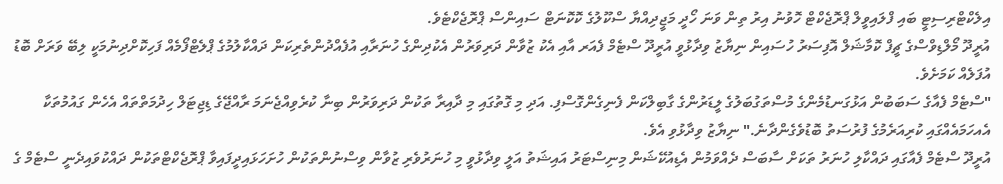އިލެކްޓްރިސިޓީ ބައި ފްލައިވީލް ޕްރޮޖެކްޓް ހޮވުނު އިރު ތިން ވަނަ ހޯދީ މަޖީދިއްޔާ ސްކޫލުގެ ކޮކޮނަޓް ސައިންސް ޕްރޮޖެކްޓެވެ.
އުރީދޫ މޯލްޑިވްސްގެ ޗީފް ކޮމާޝަލް އޮފިސަރު ހުސައިން ނިޔާޒު ވިދާޅުވީ އުރީދޫ ސްޓެމް ފެއަރ އާއި އެކު ޒުވާން ދަރިވަރުން އެކުދިންގެ ހުނަރާއި އުފެއްދުންތެރިކަން ދައްކާލުމުގެ ޕްލެޓްފޯމެއް ފަހިކޮށްދިނުމަކީ ލިބޭ ވަރަށް ބޮޑު އުފަލެއް ކަމަށެވެ.
"ސްޓެމް ފެއާގެ ސަބަބުން އަޅުގަނޑުމެންގެ މުސްތަގުބަލުގެ ލީޑަރުންގެ ގާބިލްކަން ފެނިގެންގޮސްފި. އަދި މި ގޮތުގައި މި ދާއިރާ ތަކުން ދަރިވަރުން ބިނާ ކުރެވިއްޖެނަމަ ރާއްޖޭގެ ޑިޖިޓަލް ހިދުމަތްތައް އެހެން ގައުމުތަކާ އެއހަމައެއްގައި ކުރިއަރެމުގެ ފުރުސަތު ބޮޑުވެގެންދާނެ." ނިޔާޒު ވިދާޅުވި އެވެ.
އުރީދޫ ސްޓެމް ފެއާގައި ދައްކާލި ހުނަރު ތަކަށް ސާބަސް ދެއްވަމުން އެޑިއުކޭޝަން މިނިސްޓަރު އައިޝަތު އަލީ ވިދާޅުވީ މި ހުނަރުވެރި ޒުވާން ވިސްނުންތަކުން ހުށަހަޅައިދީފައިވާ ޕްރޮޖެކްޓްތަކުން ދައްކުވައިދެނީ ސްޓެމް ގެ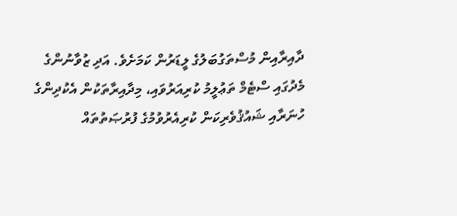ދާއިރާއިން މުސްތަގުބަލުގެ ލީޑަރުން ކަމަށެވެ. އަދި ޒުވާނުންގެ މެދުގައި ސްޓެމް ތަޢުލީމު ކުރިއަރުވައި، މިދާއިރާތަކުން އެކުދިންގެ ހުނަރާއި ޝައުޤުވެރިކަން ކުރިއެރުވުމުގެ ފުރުޞަތުތައް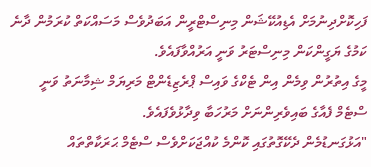ފަހިކޮށްދިނުމަށް އެޑިއުކޭޝަން މިނިސްޓްރީން އަބަދުވެސް މަސައްކަތް ކުރަމުން ދާނެ ކަމުގެ ޔަގީންކަން މިނިސްޓަރު ވަނީ އަރުއްވާފައެވެ.
މީގެ އިތުރުން ވިމެން އިން ޓެކްގެ ވައިސް ޕްރެޒިޑެންޓް މަރިޔަމް ޝިމާނަތު ވަނީ ސްޓެމް ފެއާގެ ބައިވެރިންނަށް މަރުހަބާ ވިދާޅުވެފައެވެ.
"އަޅުގަނޑުމެން ދެކޭގޮތުގައި ކޮންމެ ކުއްޖަކަށްވެސް ސްޓެމް ޙަރަކާތްތައް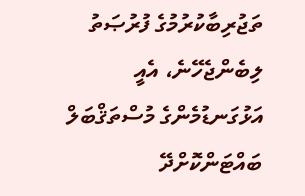ތަޖުރިބާކުރުމުގެ ފުރުޞަތު ލިބެންޖެހޭނެ، އެއީ އަޅުގަނޑުމެންގެ މުސްތަޤްބަލް ބައްޓަންކޮށްދޭ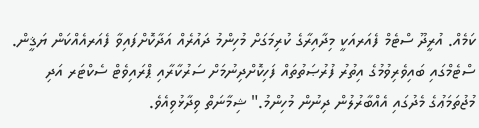ކަމެއް. އުރީދޫ ސްޓެމް ފެއަރއަކީ މިދާއިރާގެ ކުރިމަގަށް މުހިންމު ދައުރެއް އަދާކޮށްފައިވާ ފެއަރއެއްކަން ޔަޤީން. ސްޓެމްގައި ބައިވެރިވުމުގެ އިތުރު ފުރުޞަތުތައް ފަހިކޮށްދިނުމަށް ސަރުކާރާއި ޕްރައިވެޓް ސެކްޓަރ އަދި މުޖުތަމަޢުގެ މެދުގައި އެއްބާރުލުން ދިނުން މުހިންމު." ޝިމާނަތް ވިދާޅުވިއެވެ.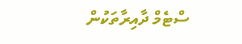ސްޓެމް ދާއިރާތަކުން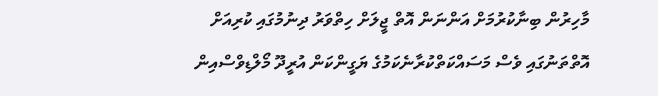މާހިރުން ބިނާކުރުމަށް އަންނަން އޮތް ޖީލަށް ހިތްވަރު ދިނުމުގައި ކުރިއަށް އޮތްތަނުގައި ވެސް މަސައްކަތްކުރާނެކަމުގެ ޔަގީންކަން އުރީދޫ މޯލްޑިވްސްއިން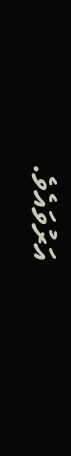އަރުވައެވެ.